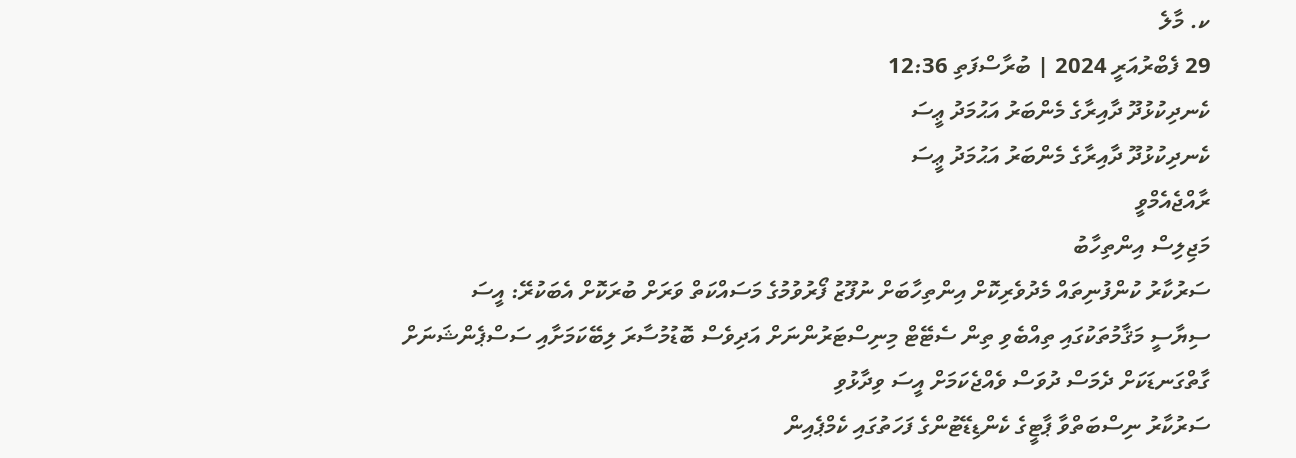ކ. މާލެ
29 ފެބްރުއަރީ 2024 | ބުރާސްފަތި 12:36
ކެނދިކުޅުދޫ ދާއިރާގެ މެންބަރު އަޙުމަދު ޢީސަ
ކެނދިކުޅުދޫ ދާއިރާގެ މެންބަރު އަޙުމަދު ޢީސަ
ރާއްޖެއެމްވީ
މަޖިލިސް އިންތިހާބު
ސަރުކާރު ކުންފުނިތައް މެދުވެރިކޮށް އިންތިހާބަށް ނުފޫޒު ފޯރުވުމުގެ މަސައްކަތް ވަރަށް ބުރަކޮށް އެބަކުރޭ: އީސަ
ސިޔާސީ މަޤާމުތަކުގައި ތިއްބެވި ތިން ސެޓޭޓް މިނިސްޓަރުންނަށް އަދިވެސް ބޮޑުމުސާރަ ލިބޭކަމަށާއި ސަސްޕެންޝަނަށް ގާތްގަނޑަކަށް ދެމަސް ދުވަސް ވެއްޖެކަމަށް އީސަ ވިދާޅުވި
ސަރުކާރު ނިސްބަތްވާ ޕާޓީގެ ކެންޑިޑޭޓުންގެ ފަހަތުގައި ކެމްޕެއިން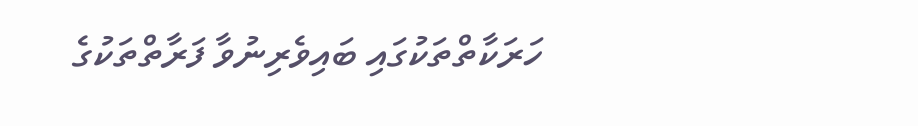ހަރަކާތްތަކުގައި ބައިވެރިނުވާ ފަރާތްތަކުގެ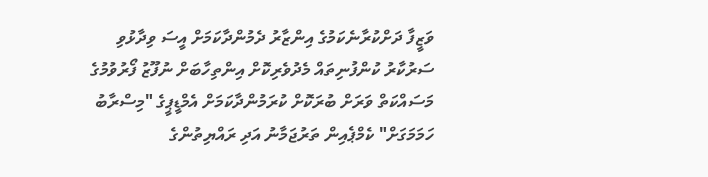ވަޒީފާ ދަށްކުރާނެކަމުގެ އިންޒާރު ދެމުންދާކަމަށް އީސަ ވިދާޅުވި
ސަރުކާރު ކުންފުނިތައް މެދުވެރިކޮށް އިންތިހާބަށް ނުފޫޒު ފޯރުވުމުގެ މަސައްކަތް ވަރަށް ބުރަކޮށް ކުރަމުންދާކަމަށް އެމްޑީޕީގެ "މިސްރާބު ހަމަމަގަށް" ކެމްޕެއިން ތަރުޖަމާނު އަދި ރައްޔިތުންގެ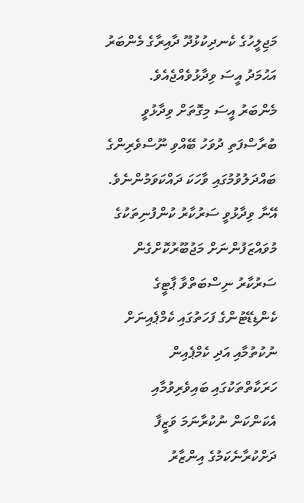މަޖިލީހުގެ ކެނދިކުޅުދޫ ދާއިރާގެ މެންބަރު އަޙުމަދު އީސަ ވިދާޅުވެއްޖެއެވެ.
މެންބަރު އީސަ މިގޮތަށް ވިދާޅުވީ ބުރާސްފަތި ދުވަހު ބޭއްވި ނޫސްވެރިންގެ ބައްދަލުވުމުގައި ވާހަކަ ދައްކަވަމުންނެވެ.
އޭނާ ވިދާޅުވީ ސަރުކާރު ކުންފުނިތަކުގެ މުވައްޒަފުންނަށް މަޖުބޫރުކޮށްގެން ސަރުކާރު ނިސްބަތްވާ ޕާޓީގެ ކެންޑިޑޭޓުންގެ ފަހަތުގައި ކެމްޕެއިނަށް ނުކުތުމާއި އަދި ކެމްޕެއިން ހަރަކާތްތަކުގައި ބައިވެރިވުމާއި އެކަންކަން ނުކުރާނަމަ ވަޒީފާ ދަށްކުރާނެކަމުގެ އިންޒާރު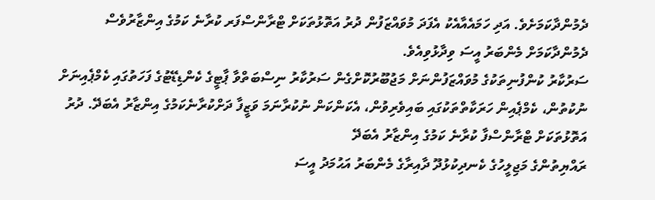ދެމުންދާކަމަށެވެ. އަދި ހަމައެއާއެކު އެފަދަ މުވައްޒަފުން ދުރު އަތޮޅުތަކަށް ޓްރާންސްފަރ ކުރާނެ ކަމުގެ އިންޒާރުވެސް ދެމުންދާކަމަށް މެންބަރު އީސަ ވިދާޅުވިއެވެ.
ސަރުކާރު ކުންފުނިތަކުގެ މުވައްޒަފުންނަށް މަޖުބޫރުކޮށްގެން ސަރުކާރު ނިސްބަތްވާ ޕާޓީގެ ކެންޑިޑޭޓުގެ ފަހަތުގައި ކެމްޕެއިނަށް ނުކުތުން، ކެމްޕެއިން ހަރަކާތްތަކުގައި ބައިވެރިވުން، އެކަންކަން ނުކުރާނަމަ ވަޒީފާ ދަށްކުރާނެކަމުގެ އިންޒާރު އެބަދޭ. ދުރު އަތޮޅުތަކަށް ޓްރާންސްފާ ކުރާނެ ކަމުގެ އިންޒާރު އެބަދޭ
ރައްޔިތުންގެ މަޖިލީހުގެ ކެނދިކުޅުދޫ ދާއިރާގެ މެންބަރު އަޙުމަދު އީސަ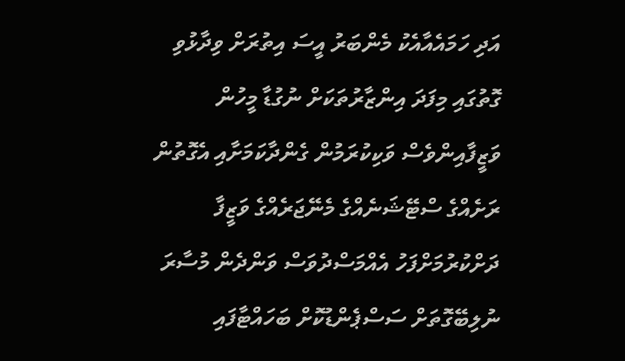އަދި ހަމައެއާއެކު މެންބަރު އީސަ އިތުރަށް ވިދާޅުވި ގޮތުގައި މިފަދަ އިންޒާރުތަކަށް ނުގުޑާ މީހުން ވަޒީފާއިންވެސް ވަކިކުރަމުން ގެންދާކަމަށާއި އެގޮތުން ރަށެއްގެ ސްޓޭޝަނެއްގެ މެނޭޖަރެއްގެ ވަޒީފާ ދަށްކުރުމަށްފަހު އެއްމަސްދުވަސް ވަންދެން މުސާރަ ނުލިބޭގޮތަށް ސަސްޕެންޑުކޮށް ބަހައްޓާފައި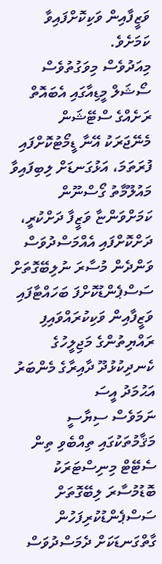ވަޒީފާއިން ވަކިކޮށްފައިވާ ކަމަށެވެ.
މިއަދުވެސް މިވަގުތުވެސް ސޯޝަލް މީޑިއާގައި އެބައޮތް ރަށެއްގެ ސްޓޭޝަން މެނޭޖަރަކު އޭނާ ޑީމޯޓުކޮށްފައި ފުރަތަމަ، އަޅުގަނޑަށް ލިބިފައިވާ މައުލޫމާތު ގޯސްނޫން ކަމަށްވަންޏާ ވަޒީފާ ދަށްކުރީ، ދަށްކޮށްފައި އެއްމަސްދުވަސް ވަންދެން މުސާރަ ނުލިބޭގޮތަށް ސަސްޕެންޑުކޮށްފަ ބަހައްޓާފައި ވަޒީފާއިން ވަކިކުރައްވައިފި
ރައްޔިތުންގެ މަޖިލީހުގެ ކެނދިކުޅުދޫ ދާއިރާގެ މެންބަރު އަޙުމަދު އީސަ
ނަމަވެސް ސިޔާސީ މަޤާމުތަކުގައި ތިއްބެވި ތިން ސެޓޭޓް މިނިސްޓަރަކު ބޮޑުމުސާރަ ލިބޭގޮތަށް ސަސްޕެންޑުކުރިފަހުން ގާތްގަނޑަކަށް ދެމަސްދުވަސް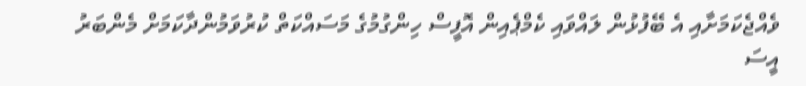ވެއްޖެކަމަށާއި އެ ބޭފުޅުން ލައްވައި ކެމްޕެއިން އޮފީސް ހިންގުމުގެ މަސައްކަތް ކުރުވަމުންދާކަމަށް މެންބަރު އީސަ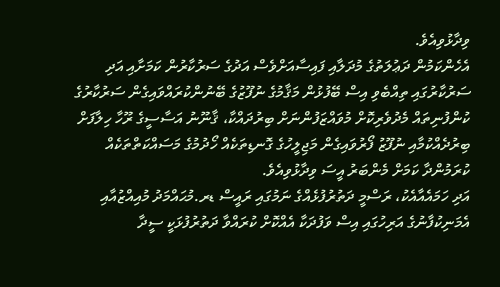ވިދާޅުވިއެވެ.
އެހެންކަމުން ދަޢުލަތުގެ މުދަލާއި ފައިސާއަށްވެސް އަދުގެ ސަރުކާރުން ކަމަށާއި އަދި ސަރުކާރުގައި ތިއްބެވި އިސް ބޭފުޅުން މަޤާމުގެ ނުފޫޒުގެ ބޭނުންކުރައްވައިގެން ސަރުކާރުގެ ކުންފުނިތައް މެދުވެރިކޮށް މުވައްޒަފުންނަށް ބިރުދައްކާ، ޤާނޫނު އަސާސީގެ ރޫހާ ހިލާފަށް ބިރުދެއްކުމާއި ނުފޫޒު ފޯރުވައިގެން މަޖިލީހުގެ ގޮނޑިތަކެއް ހޯދުމުގެ މަސައްކަތްތަކެއް ކުރަމުންދާ ކަމަށް މެންބަރު އީސަ ވިދާޅުވިއެވެ.
އަދި ހަމައެއާއެކު، ރަސްމީ ދަތުރުފުޅެއްގެ ނަމުގައި ރައީސް ޑރ.މުޙައްމަދު މުއިއްޒުއާއި އެމަނިކުފާނުގެ އަރިހުގައި އިސް ވަފުދަކާ އެއްކޮށް ކުރައްވާ ދަތުރުފުޅަކީ ސީދާ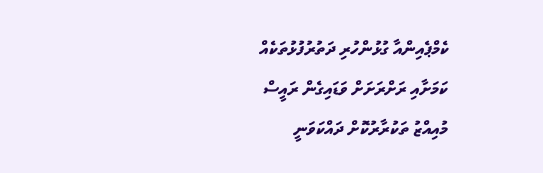ކެމްޕެއިންއާ ގުޅުންހުރި ދަތުރުފުޅުތަކެއް ކަމަށާއި ރަށްރަށަށް ވަޑައިގެން ރައީސް މުއިއްޒު ތަކުރާރުކޮށް ދައްކަވަނީ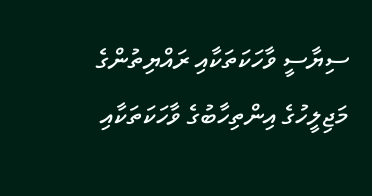ސިޔާސީ ވާހަކަތަކާއި ރައްޔިތުންގެ މަޖިލީހުގެ އިންތިހާބުގެ ވާހަކަތަކާއި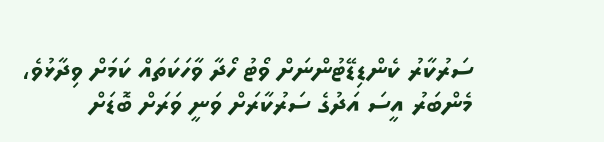ސަރުކާރު ކެންޑިޑޭޓުންނަށް ވޯޓު ހޯދާ ވާހަކަތައް ކަމަށް ވިދާޅުވެ، މެންބަރު އީސަ އަދުގެ ސަރުކާރަށް ވަނީ ވަރަށް ބޮޑަށް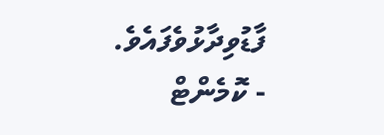ފާޑުވިދާޅުވެފައެވެ.
- ކޮމެންޓް